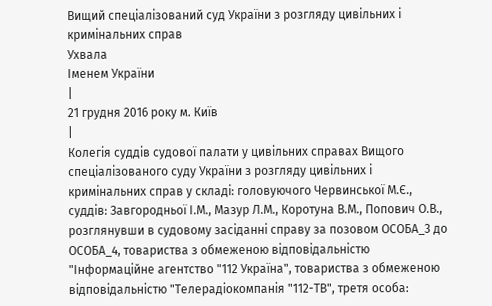Вищий спеціалізований суд України з розгляду цивільних і кримінальних справ
Ухвала
Іменем України
|
21 грудня 2016 року м. Київ
|
Колегія суддів судової палати у цивільних справах Вищого спеціалізованого суду України з розгляду цивільних і кримінальних справ у складі: головуючого Червинської М.Є., суддів: Завгородньої І.М., Мазур Л.М., Коротуна В.М., Попович О.В., розглянувши в судовому засіданні справу за позовом ОСОБА_3 до ОСОБА_4, товариства з обмеженою відповідальністю "Інформаційне агентство "112 Україна", товариства з обмеженою відповідальністю "Телерадіокомпанія "112-ТВ", третя особа: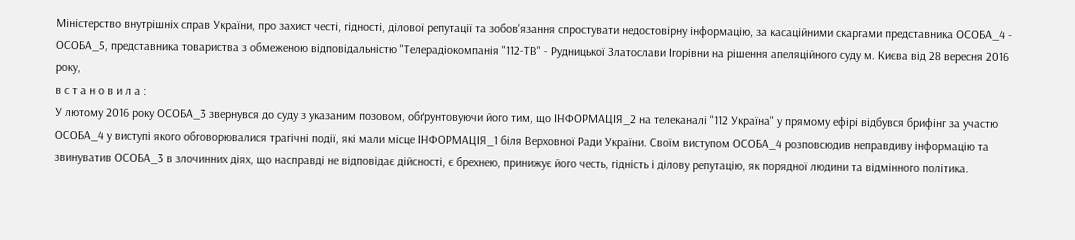Міністерство внутрішніх справ України, про захист честі, гідності, ділової репутації та зобов'язання спростувати недостовірну інформацію, за касаційними скаргами представника ОСОБА_4 - ОСОБА_5, представника товариства з обмеженою відповідальністю "Телерадіокомпанія "112-ТВ" - Рудницької Златослави Ігорівни на рішення апеляційного суду м. Києва від 28 вересня 2016 року,
в с т а н о в и л а :
У лютому 2016 року ОСОБА_3 звернувся до суду з указаним позовом, обґрунтовуючи його тим, що ІНФОРМАЦІЯ_2 на телеканалі "112 Україна" у прямому ефірі відбувся брифінг за участю ОСОБА_4 у виступі якого обговорювалися трагічні події, які мали місце ІНФОРМАЦІЯ_1 біля Верховної Ради України. Своїм виступом ОСОБА_4 розповсюдив неправдиву інформацію та звинуватив ОСОБА_3 в злочинних діях, що насправді не відповідає дійсності, є брехнею, принижує його честь, гідність і ділову репутацію, як порядної людини та відмінного політика.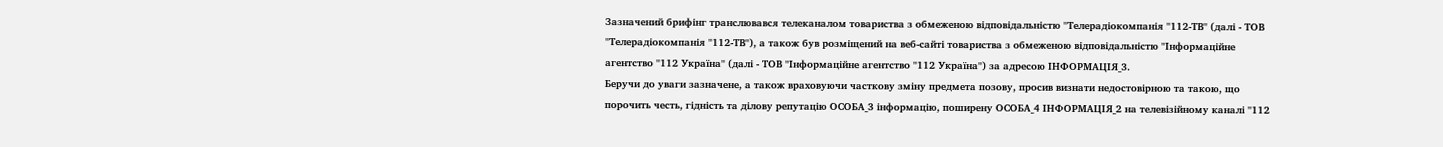Зазначений брифінг транслювався телеканалом товариства з обмеженою відповідальністю "Телерадіокомпанія "112-ТВ" (далі - ТОВ "Телерадіокомпанія "112-ТВ"), а також був розміщений на веб-сайті товариства з обмеженою відповідальністю "Інформаційне агентство "112 Україна" (далі - ТОВ "Інформаційне агентство "112 Україна") за адресою ІНФОРМАЦІЯ_3.
Беручи до уваги зазначене, а також враховуючи часткову зміну предмета позову, просив визнати недостовірною та такою, що порочить честь, гідність та ділову репутацію ОСОБА_3 інформацію, поширену ОСОБА_4 ІНФОРМАЦІЯ_2 на телевізійному каналі "112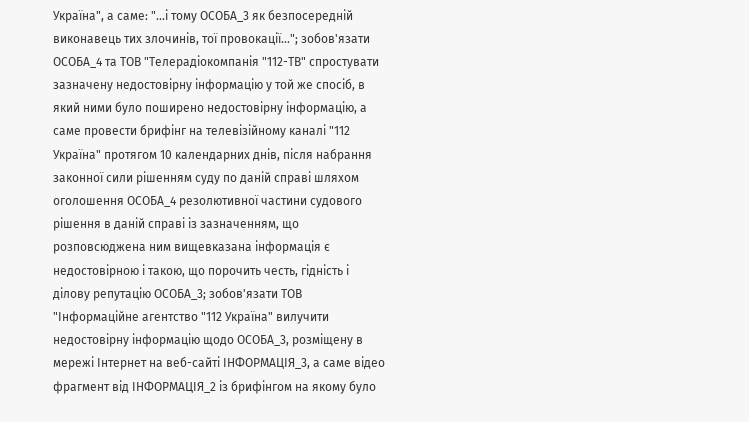Україна", а саме: "...і тому ОСОБА_3 як безпосередній виконавець тих злочинів, тої провокації..."; зобов'язати ОСОБА_4 та ТОВ "Телерадіокомпанія "112-ТВ" спростувати зазначену недостовірну інформацію у той же спосіб, в який ними було поширено недостовірну інформацію, а саме провести брифінг на телевізійному каналі "112 Україна" протягом 10 календарних днів, після набрання законної сили рішенням суду по даній справі шляхом оголошення ОСОБА_4 резолютивної частини судового рішення в даній справі із зазначенням, що розповсюджена ним вищевказана інформація є недостовірною і такою, що порочить честь, гідність і ділову репутацію ОСОБА_3; зобов'язати ТОВ "Інформаційне агентство "112 Україна" вилучити недостовірну інформацію щодо ОСОБА_3, розміщену в мережі Інтернет на веб-сайті ІНФОРМАЦІЯ_3, а саме відео фрагмент від ІНФОРМАЦІЯ_2 із брифінгом на якому було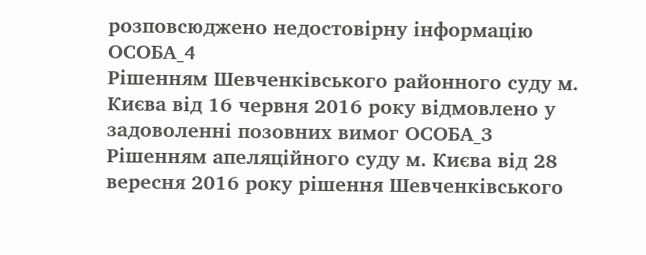розповсюджено недостовірну інформацію ОСОБА_4
Рішенням Шевченківського районного суду м. Києва від 16 червня 2016 року відмовлено у задоволенні позовних вимог ОСОБА_3
Рішенням апеляційного суду м. Києва від 28 вересня 2016 року рішення Шевченківського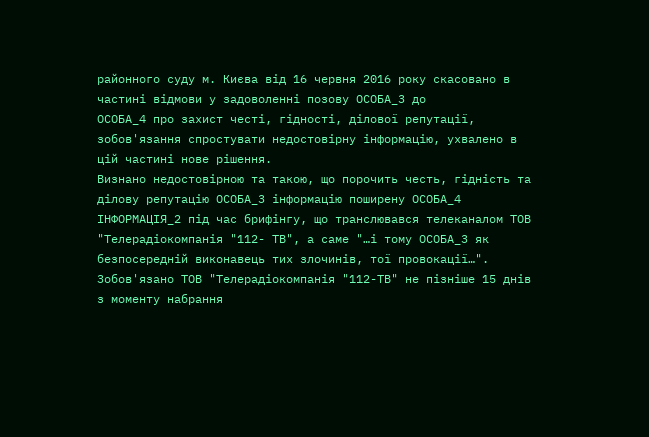районного суду м. Києва від 16 червня 2016 року скасовано в частині відмови у задоволенні позову ОСОБА_3 до
ОСОБА_4 про захист честі, гідності, ділової репутації, зобов'язання спростувати недостовірну інформацію, ухвалено в цій частині нове рішення.
Визнано недостовірною та такою, що порочить честь, гідність та ділову репутацію ОСОБА_3 інформацію поширену ОСОБА_4 ІНФОРМАЦІЯ_2 під час брифінгу, що транслювався телеканалом ТОВ "Телерадіокомпанія "112- ТВ", а саме "…і тому ОСОБА_3 як безпосередній виконавець тих злочинів, тої провокації…".
Зобов'язано ТОВ "Телерадіокомпанія "112-ТВ" не пізніше 15 днів з моменту набрання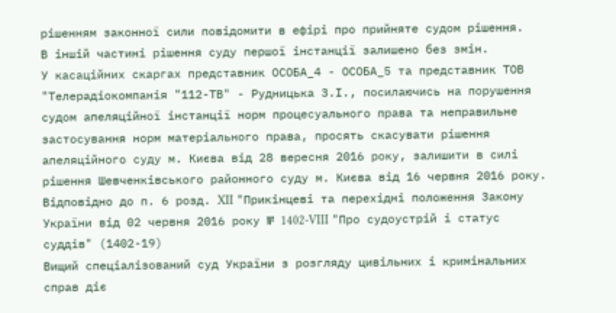рішенням законної сили повідомити в ефірі про прийняте судом рішення.
В іншій частині рішення суду першої інстанції залишено без змін.
У касаційних скаргах представник ОСОБА_4 - ОСОБА_5 та представник ТОВ "Телерадіокомпанія "112-ТВ" - Рудницька З.І., посилаючись на порушення судом апеляційної інстанції норм процесуального права та неправильне застосування норм матеріального права, просять скасувати рішення апеляційного суду м. Києва від 28 вересня 2016 року, залишити в силі рішення Шевченківського районного суду м. Києва від 16 червня 2016 року.
Відповідно до п. 6 розд. XII "Прикінцеві та перехідні положення Закону України від 02 червня 2016 року № 1402-VIII "Про судоустрій і статус суддів" (1402-19)
Вищий спеціалізований суд України з розгляду цивільних і кримінальних справ діє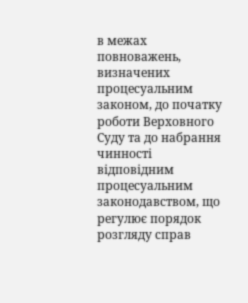в межах повноважень, визначених процесуальним законом, до початку роботи Верховного Суду та до набрання чинності відповідним процесуальним законодавством, що регулює порядок розгляду справ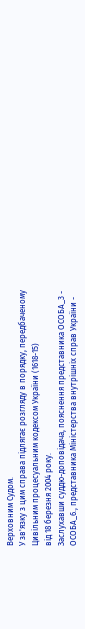Верховним Судом.
У зв'язку з цим справа підлягає розгляду в порядку, передбаченому Цивільним процесуальним кодексом України (1618-15)
від 18 березня 2004 року.
Заслухавши суддю-доповідача, пояснення представника ОСОБА_3 - ОСОБА_6., представника Міністерства внутрішніх справ України -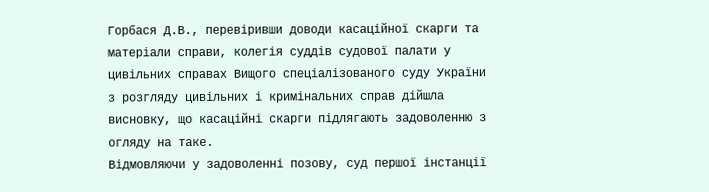Горбася Д.В., перевіривши доводи касаційної скарги та матеріали справи, колегія суддів судової палати у цивільних справах Вищого спеціалізованого суду України з розгляду цивільних і кримінальних справ дійшла висновку, що касаційні скарги підлягають задоволенню з огляду на таке.
Відмовляючи у задоволенні позову, суд першої інстанції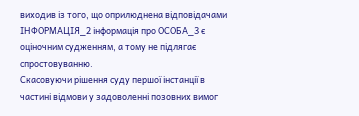виходив із того, що оприлюднена відповідачами ІНФОРМАЦІЯ_2 інформація про ОСОБА_3 є оціночним судженням, а тому не підлягає спростовуванню.
Скасовуючи рішення суду першої інстанції в частині відмови у задоволенні позовних вимог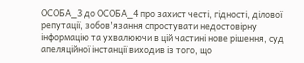ОСОБА_3 до ОСОБА_4 про захист честі, гідності, ділової репутації, зобов'язання спростувати недостовірну інформацію та ухвалюючи в цій частині нове рішення, суд апеляційної інстанції виходив із того, що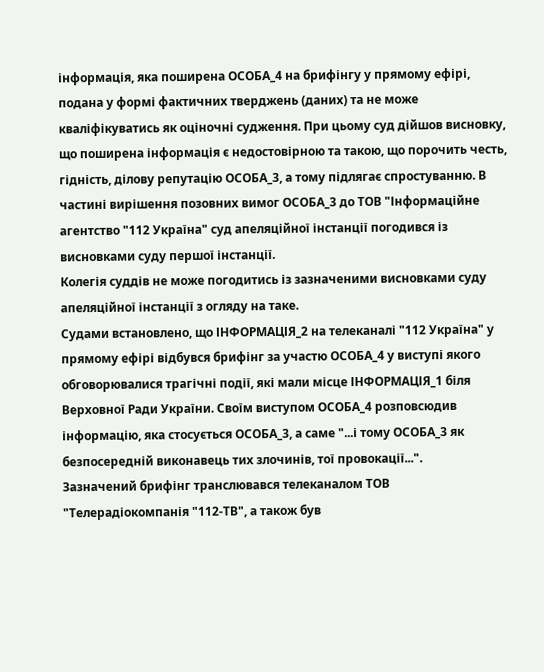інформація, яка поширена ОСОБА_4 на брифінгу у прямому ефірі, подана у формі фактичних тверджень (даних) та не може кваліфікуватись як оціночні судження. При цьому суд дійшов висновку, що поширена інформація є недостовірною та такою, що порочить честь, гідність, ділову репутацію ОСОБА_3, а тому підлягає спростуванню. В частині вирішення позовних вимог ОСОБА_3 до ТОВ "Інформаційне агентство "112 Україна" суд апеляційної інстанції погодився із висновками суду першої інстанції.
Колегія суддів не може погодитись із зазначеними висновками суду апеляційної інстанції з огляду на таке.
Судами встановлено, що ІНФОРМАЦІЯ_2 на телеканалі "112 Україна" у прямому ефірі відбувся брифінг за участю ОСОБА_4 у виступі якого обговорювалися трагічні події, які мали місце ІНФОРМАЦІЯ_1 біля Верховної Ради України. Своїм виступом ОСОБА_4 розповсюдив інформацію, яка стосується ОСОБА_3, а саме "...і тому ОСОБА_3 як безпосередній виконавець тих злочинів, тої провокації...".
Зазначений брифінг транслювався телеканалом ТОВ "Телерадіокомпанія "112-ТВ", а також був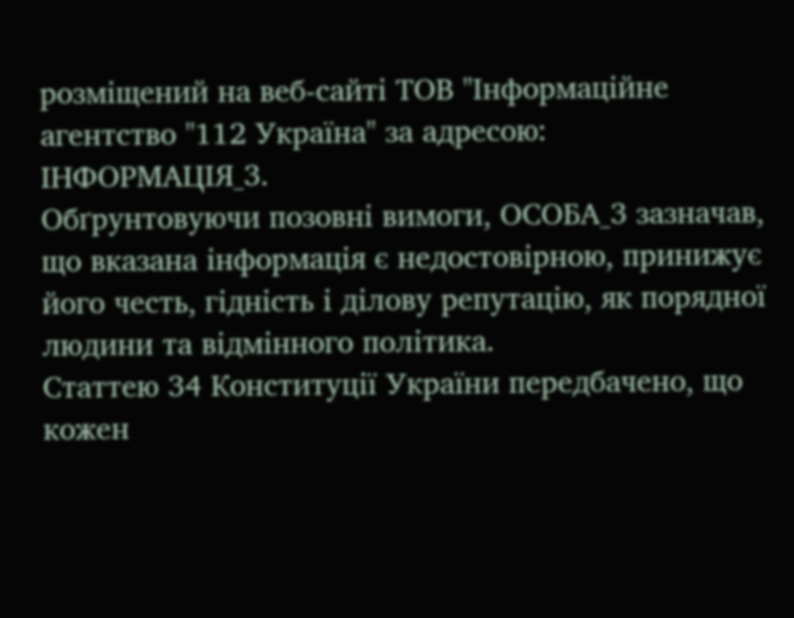розміщений на веб-сайті ТОВ "Інформаційне агентство "112 Україна" за адресою: ІНФОРМАЦІЯ_3.
Обґрунтовуючи позовні вимоги, ОСОБА_3 зазначав, що вказана інформація є недостовірною, принижує його честь, гідність і ділову репутацію, як порядної людини та відмінного політика.
Статтею 34 Конституції України передбачено, що кожен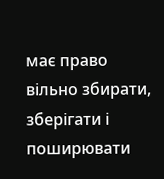має право вільно збирати, зберігати і поширювати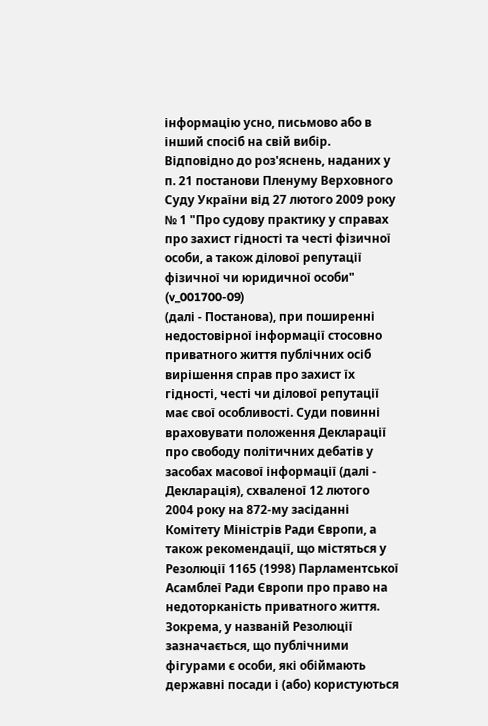інформацію усно, письмово або в інший спосіб на свій вибір.
Відповідно до роз'яснень, наданих у п. 21 постанови Пленуму Верховного Суду України від 27 лютого 2009 року № 1 "Про судову практику у справах про захист гідності та честі фізичної особи, а також ділової репутації фізичної чи юридичної особи" (v_001700-09)
(далі - Постанова), при поширенні недостовірної інформації стосовно приватного життя публічних осіб вирішення справ про захист їх гідності, честі чи ділової репутації має свої особливості. Суди повинні враховувати положення Декларації про свободу політичних дебатів у засобах масової інформації (далі - Декларація), схваленої 12 лютого 2004 року на 872-му засіданні Комітету Міністрів Ради Європи, а також рекомендації, що містяться у Резолюції 1165 (1998) Парламентської Асамблеї Ради Європи про право на недоторканість приватного життя.
Зокрема, у названій Резолюції зазначається, що публічними фігурами є особи, які обіймають державні посади і (або) користуються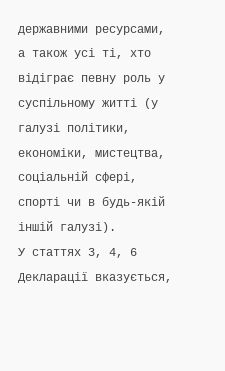державними ресурсами, а також усі ті, хто відіграє певну роль у суспільному житті (у галузі політики, економіки, мистецтва, соціальній сфері, спорті чи в будь-якій іншій галузі).
У статтях 3, 4, 6 Декларації вказується,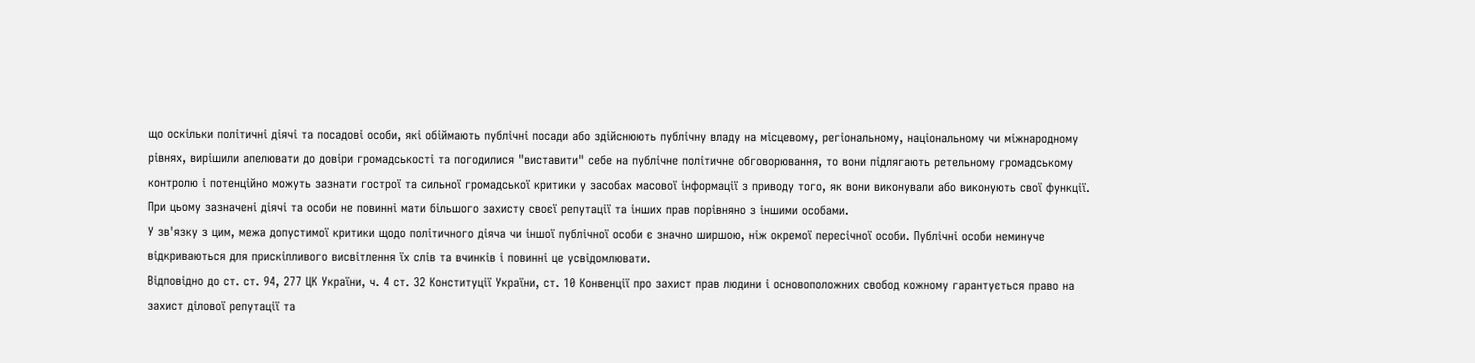що оскільки політичні діячі та посадові особи, які обіймають публічні посади або здійснюють публічну владу на місцевому, регіональному, національному чи міжнародному рівнях, вирішили апелювати до довіри громадськості та погодилися "виставити" себе на публічне політичне обговорювання, то вони підлягають ретельному громадському контролю і потенційно можуть зазнати гострої та сильної громадської критики у засобах масової інформації з приводу того, як вони виконували або виконують свої функції. При цьому зазначені діячі та особи не повинні мати більшого захисту своєї репутації та інших прав порівняно з іншими особами.
У зв'язку з цим, межа допустимої критики щодо політичного діяча чи іншої публічної особи є значно ширшою, ніж окремої пересічної особи. Публічні особи неминуче відкриваються для прискіпливого висвітлення їх слів та вчинків і повинні це усвідомлювати.
Відповідно до ст. ст. 94, 277 ЦК України, ч. 4 ст. 32 Конституції України, ст. 10 Конвенції про захист прав людини і основоположних свобод кожному гарантується право на захист ділової репутації та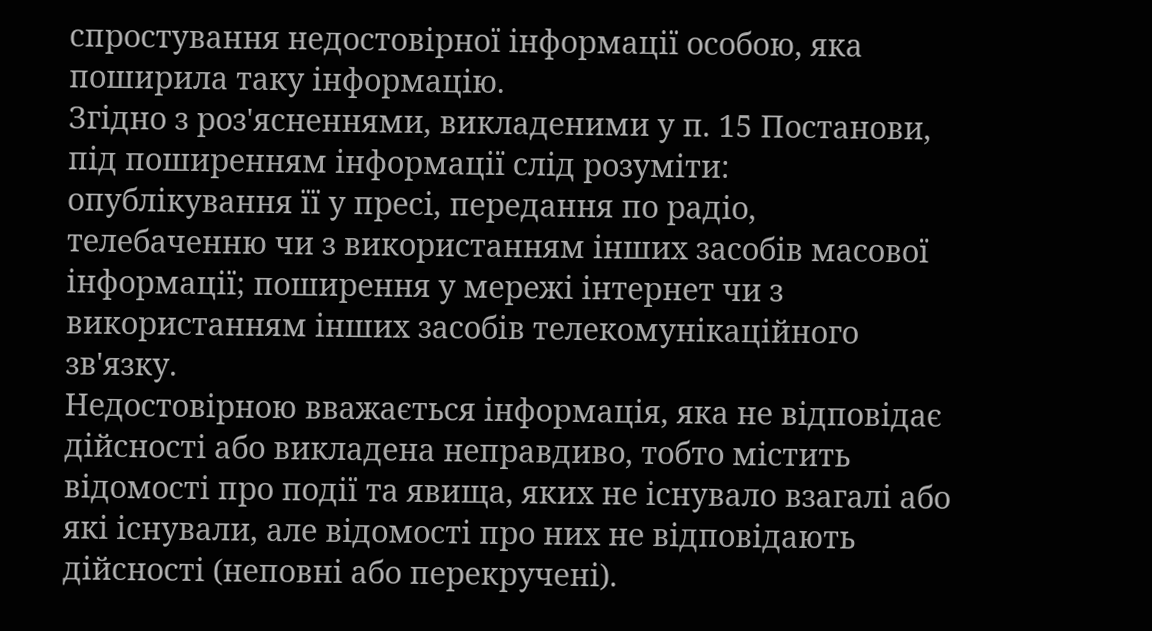спростування недостовірної інформації особою, яка поширила таку інформацію.
Згідно з роз'ясненнями, викладеними у п. 15 Постанови, під поширенням інформації слід розуміти: опублікування її у пресі, передання по радіо, телебаченню чи з використанням інших засобів масової інформації; поширення у мережі інтернет чи з використанням інших засобів телекомунікаційного зв'язку.
Недостовірною вважається інформація, яка не відповідає дійсності або викладена неправдиво, тобто містить відомості про події та явища, яких не існувало взагалі або які існували, але відомості про них не відповідають дійсності (неповні або перекручені).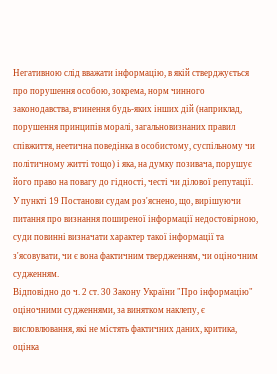Негативною слід вважати інформацію, в якій стверджується про порушення особою, зокрема, норм чинного законодавства, вчинення будь-яких інших дій (наприклад, порушення принципів моралі, загальновизнаних правил співжиття, неетична поведінка в особистому, суспільному чи політичному житті тощо) і яка, на думку позивача, порушує його право на повагу до гідності, честі чи ділової репутації.
У пункті 19 Постанови судам роз'яснено, що, вирішуючи питання про визнання поширеної інформації недостовірною, суди повинні визначати характер такої інформації та з'ясовувати, чи є вона фактичним твердженням, чи оціночним судженням.
Відповідно до ч. 2 ст. 30 Закону України "Про інформацію" оціночними судженнями, за винятком наклепу, є висловлювання, які не містять фактичних даних, критика, оцінка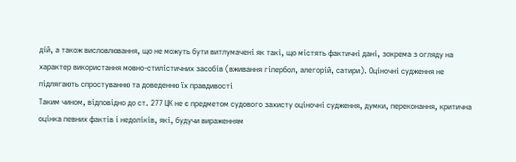дій, а також висловлювання, що не можуть бути витлумачені як такі, що містять фактичні дані, зокрема з огляду на характер використання мовно-стилістичних засобів (вживання гіпербол, алегорій, сатири). Оціночні судження не підлягають спростуванню та доведенню їх правдивості
Таким чином, відповідно до ст. 277 ЦК не є предметом судового захисту оціночні судження, думки, переконання, критична оцінка певних фактів і недоліків, які, будучи вираженням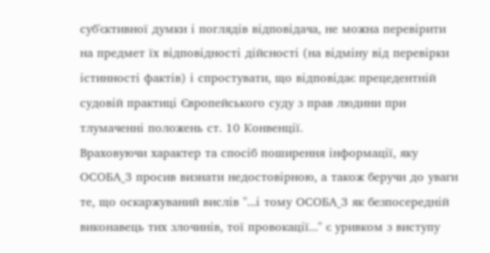суб'єктивної думки і поглядів відповідача, не можна перевірити на предмет їх відповідності дійсності (на відміну від перевірки істинності фактів) і спростувати, що відповідає прецедентній судовій практиці Європейського суду з прав людини при тлумаченні положень ст. 10 Конвенції.
Враховуючи характер та спосіб поширення інформації, яку ОСОБА_3 просив визнати недостовірною, а також беручи до уваги те, що оскаржуваний вислів "...і тому ОСОБА_3 як безпосередній виконавець тих злочинів, тої провокації..." є уривком з виступу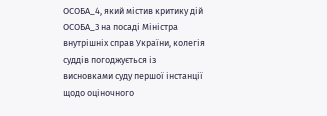ОСОБА_4, який містив критику дій ОСОБА_3 на посаді Міністра внутрішніх справ України, колегія суддів погоджується із висновками суду першої інстанції щодо оціночного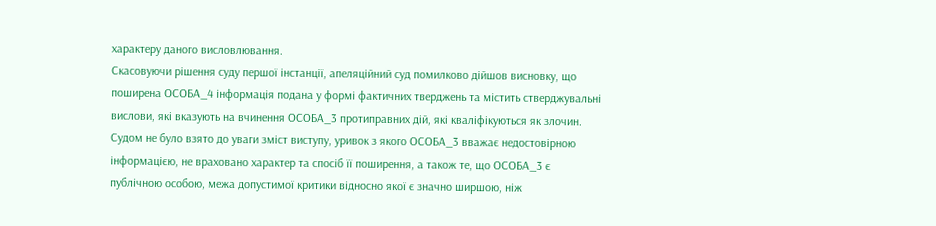характеру даного висловлювання.
Скасовуючи рішення суду першої інстанції, апеляційний суд помилково дійшов висновку, що поширена ОСОБА_4 інформація подана у формі фактичних тверджень та містить стверджувальні вислови, які вказують на вчинення ОСОБА_3 протиправних дій, які кваліфікуються як злочин. Судом не було взято до уваги зміст виступу, уривок з якого ОСОБА_3 вважає недостовірною інформацією, не враховано характер та спосіб її поширення, а також те, що ОСОБА_3 є публічною особою, межа допустимої критики відносно якої є значно ширшою, ніж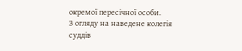окремої пересічної особи.
З огляду на наведене колегія суддів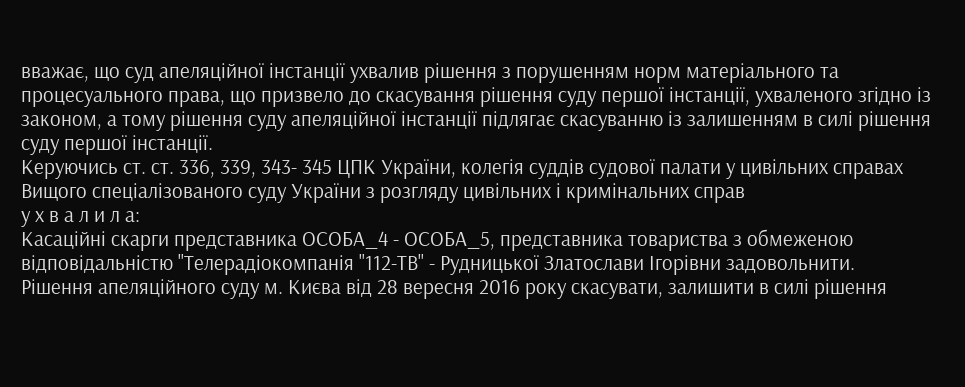вважає, що суд апеляційної інстанції ухвалив рішення з порушенням норм матеріального та процесуального права, що призвело до скасування рішення суду першої інстанції, ухваленого згідно із законом, а тому рішення суду апеляційної інстанції підлягає скасуванню із залишенням в силі рішення суду першої інстанції.
Керуючись ст. ст. 336, 339, 343- 345 ЦПК України, колегія суддів судової палати у цивільних справах Вищого спеціалізованого суду України з розгляду цивільних і кримінальних справ
у х в а л и л а:
Касаційні скарги представника ОСОБА_4 - ОСОБА_5, представника товариства з обмеженою відповідальністю "Телерадіокомпанія "112-ТВ" - Рудницької Златослави Ігорівни задовольнити.
Рішення апеляційного суду м. Києва від 28 вересня 2016 року скасувати, залишити в силі рішення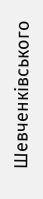Шевченківського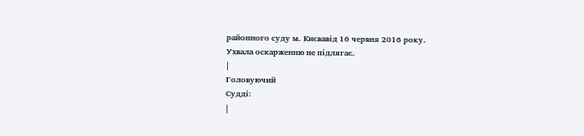районного суду м. Києвавід 16 червня 2016 року.
Ухвала оскарженню не підлягає.
|
Головуючий
Судді:
|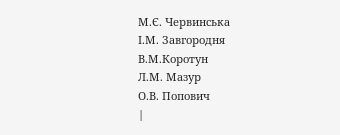М.Є. Червинська
І.М. Завгородня
В.М.Коротун
Л.М. Мазур
О.В. Попович
|